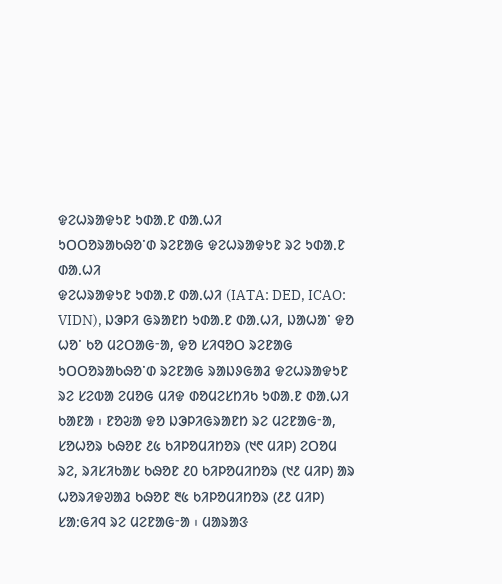ᱫᱮᱦᱨᱟᱫᱩᱱ ᱩᱰᱟᱹᱱ ᱰᱟᱹᱦᱤ
ᱩᱛᱛᱚᱨᱟᱠᱷᱚᱸᱰ ᱨᱮᱱᱟᱜ ᱫᱮᱦᱨᱟᱫᱩᱱ ᱨᱮ ᱩᱰᱟᱹᱱ ᱰᱟᱹᱦᱤ
ᱫᱮᱦᱨᱟᱫᱩᱱ ᱩᱰᱟᱹᱱ ᱰᱟᱹᱦᱤ (IATA: DED, ICAO: VIDN), ᱡᱳᱞᱤ ᱜᱨᱟᱱᱴ ᱩᱰᱟᱹᱱ ᱰᱟᱹᱦᱤ, ᱡᱟᱦᱟᱸ ᱫᱚ ᱦᱚᱸ ᱠᱚ ᱢᱮᱛᱟᱜᱼᱟ, ᱫᱚ ᱥᱤᱧᱚᱛ ᱨᱮᱱᱟᱜ ᱩᱛᱛᱚᱨᱟᱠᱷᱚᱸᱰ ᱨᱮᱱᱟᱜ ᱨᱟᱡᱽᱜᱟᱲ ᱫᱮᱦᱨᱟᱫᱩᱱ ᱨᱮ ᱥᱮᱵᱟ ᱮᱢᱚᱜ ᱢᱤᱫ ᱰᱚᱢᱮᱥᱴᱤᱠ ᱩᱰᱟᱹᱱ ᱰᱟᱹᱦᱤ ᱠᱟᱱᱟ ᱾ ᱱᱚᱶᱟ ᱫᱚ ᱡᱳᱞᱤᱜᱨᱟᱱᱴ ᱨᱮ ᱢᱮᱱᱟᱜᱼᱟ, ᱥᱚᱦᱚᱨ ᱠᱷᱚᱱ ᱒᱕ ᱠᱤᱞᱚᱢᱤᱴᱚᱨ (᱑᱖ ᱢᱤᱞ) ᱮᱛᱚᱢ ᱨᱮ, ᱨᱤᱥᱤᱠᱟᱥ ᱠᱷᱚᱱ ᱒᱐ ᱠᱤᱞᱚᱢᱤᱴᱚᱨ (᱑᱒ ᱢᱤᱞ) ᱟᱨ ᱦᱚᱨᱤᱫᱣᱟᱲ ᱠᱷᱚᱱ ᱓᱕ ᱠᱤᱞᱚᱢᱤᱴᱚᱨ (᱒᱒ ᱢᱤᱞ) ᱥᱟᱺᱜᱤᱧ ᱨᱮ ᱢᱮᱱᱟᱜᱼᱟ ᱾ ᱢᱟᱨᱟᱝ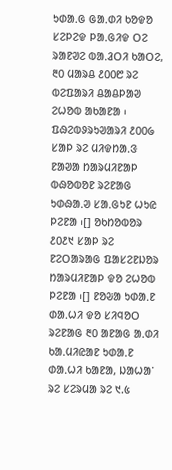ᱩᱰᱟᱹᱜ ᱜᱟᱹᱰᱤ ᱠᱚᱫᱚ ᱥᱮᱞᱮᱫ ᱞᱟᱹᱜᱤᱫ ᱛᱮ ᱨᱟᱱᱣᱮ ᱵᱟᱹᱲᱛᱤ ᱠᱟᱛᱮ, ᱓᱐ ᱢᱟᱨᱪ ᱒᱐᱐᱘ ᱨᱮ ᱵᱮᱯᱟᱨᱤ ᱪᱟᱪᱞᱟᱣ ᱮᱦᱚᱵ ᱟᱠᱟᱱᱟ ᱾ ᱯᱷᱮᱵᱽᱨᱩᱣᱟᱨᱤ ᱒᱐᱐᱙ ᱥᱟᱞ ᱨᱮ ᱢᱤᱫᱴᱟᱹᱝ ᱱᱟᱣᱟ ᱴᱟᱨᱢᱤᱱᱟᱞ ᱵᱷᱚᱵᱚᱱ ᱨᱮᱱᱟᱜ ᱩᱰᱷᱟᱹᱣ ᱥᱟᱹᱜᱩᱱ ᱦᱩᱭ ᱞᱮᱱᱟ ᱾[] ᱚᱠᱴᱚᱵᱚᱨ ᱒᱐᱒᱑ ᱥᱟᱞ ᱨᱮ ᱱᱮᱛᱟᱨᱟᱜ ᱯᱟᱥᱮᱱᱡᱚᱨ ᱴᱟᱨᱢᱤᱱᱟᱞ ᱫᱚ ᱮᱦᱚᱵ ᱞᱮᱱᱟ ᱾[] ᱱᱚᱶᱟ ᱩᱰᱟᱹᱱ ᱰᱟᱹᱦᱤ ᱫᱚ ᱥᱤᱧᱚᱛ ᱨᱮᱱᱟᱜ ᱓᱐ ᱟᱱᱟᱜ ᱟᱹᱰᱤ ᱠᱟᱹᱢᱤᱭᱟᱱ ᱩᱰᱟᱹᱱ ᱰᱟᱹᱦᱤ ᱠᱟᱱᱟ, ᱡᱟᱦᱟᱸ ᱨᱮ ᱥᱮᱨᱢᱟ ᱨᱮ ᱑.᱕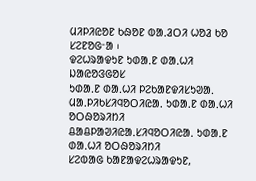ᱢᱤᱞᱤᱭᱚᱱ ᱠᱷᱚᱱ ᱵᱟᱹᱲᱛᱤ ᱦᱚᱲ ᱠᱚ ᱥᱮᱱᱚᱜᱼᱟ ᱾
ᱫᱮᱦᱨᱟᱫᱩᱱ ᱩᱰᱟᱹᱱ ᱰᱟᱹᱦᱤ
ᱡᱟᱭᱚᱝᱜᱚᱥ
ᱩᱰᱟᱹᱱ ᱰᱟᱹᱦᱤ ᱞᱮᱠᱟᱱᱫᱤᱥᱩᱣᱟᱹ
ᱢᱟᱹᱞᱤᱠᱥᱤᱧᱚᱛᱤᱭᱟᱹ ᱩᱰᱟᱹᱱ ᱰᱟᱹᱦᱤ ᱚᱛᱷᱚᱨᱤᱴᱤ
ᱪᱟᱪᱞᱟᱣᱤᱭᱟᱹᱥᱤᱧᱚᱛᱤᱭᱟᱹ ᱩᱰᱟᱹᱱ ᱰᱟᱹᱦᱤ ᱚᱛᱷᱚᱨᱤᱴᱤ
ᱥᱮᱵᱟᱜ ᱠᱟᱱᱟᱫᱮᱦᱨᱟᱫᱩᱱ,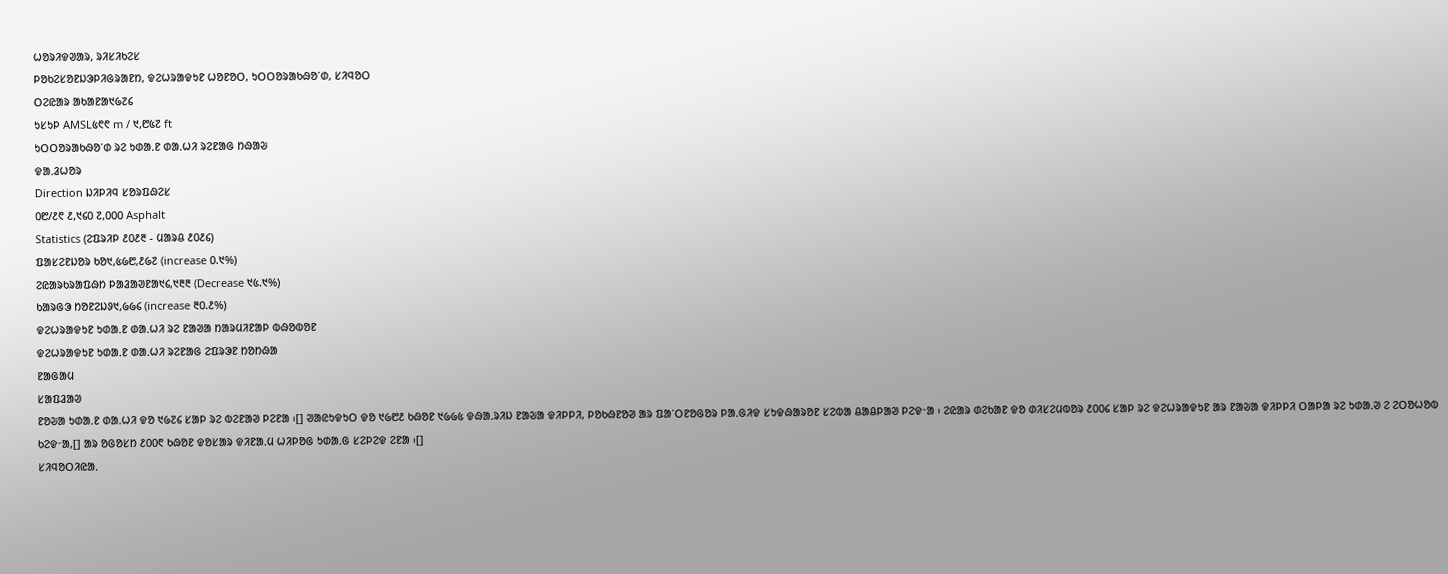ᱦᱚᱨᱤᱫᱣᱟᱨ, ᱨᱤᱥᱤᱠᱮᱥ
ᱞᱚᱠᱮᱥᱚᱱᱡᱳᱞᱤᱜᱨᱟᱱᱴ, ᱫᱮᱦᱨᱟᱫᱩᱱ ᱦᱚᱱᱚᱛ, ᱩᱛᱛᱚᱨᱟᱠᱷᱚᱸᱰ, ᱥᱤᱧᱚᱛ
ᱛᱮᱭᱟᱨ ᱟᱠᱟᱱᱟ᱑᱙᱗᱔
ᱩᱥᱩᱞ AMSL᱕᱖᱖ m / ᱑,᱘᱕᱗ ft
ᱩᱛᱛᱚᱨᱟᱠᱷᱚᱸᱰ ᱨᱮ ᱩᱰᱟᱹᱱ ᱰᱟᱹᱦᱤ ᱨᱮᱱᱟᱜ ᱴᱷᱟᱶ
ᱫᱟᱹᱲᱦᱚᱨ
Direction ᱡᱤᱞᱤᱧ ᱥᱚᱨᱯᱷᱮᱥ
᱐᱘/᱒᱖ ᱒,᱑᱔᱐ ᱗,᱐᱐᱐ Asphalt
Statistics (ᱮᱯᱨᱤᱞ ᱒᱐᱒᱓ - ᱢᱟᱨᱪ ᱒᱐᱒᱔)
ᱯᱟᱥᱮᱱᱡᱚᱨ ᱠᱚ᱑,᱕᱙᱘,᱒᱙᱗ (increase ᱐.᱑%)
ᱮᱭᱟᱨᱠᱨᱟᱯᱷᱴ ᱞᱟᱲᱟᱣᱱᱟ᱑᱔,᱑᱓᱓ (Decrease ᱑᱕.᱑%)
ᱠᱟᱨᱜᱳ ᱴᱚᱱᱮᱡᱽ᱑,᱙᱙᱔ (increase ᱓᱐.᱒%)
ᱫᱮᱦᱨᱟᱫᱩᱱ ᱩᱰᱟᱹᱱ ᱰᱟᱹᱦᱤ ᱨᱮ ᱱᱟᱣᱟ ᱴᱟᱨᱢᱤᱱᱟᱞ ᱵᱷᱚᱵᱚᱱ
ᱫᱮᱦᱨᱟᱫᱩᱱ ᱩᱰᱟᱹᱱ ᱰᱟᱹᱦᱤ ᱨᱮᱱᱟᱜ ᱮᱯᱨᱳᱱ ᱴᱚᱴᱷᱟ
ᱱᱟᱜᱟᱢ
ᱥᱟᱯᱲᱟᱣ
ᱱᱚᱶᱟ ᱩᱰᱟᱹᱱ ᱰᱟᱹᱦᱤ ᱫᱚ ᱑᱙᱗᱔ ᱥᱟᱞ ᱨᱮ ᱵᱮᱱᱟᱣ ᱞᱮᱱᱟ ᱾[] ᱣᱟᱭᱩᱫᱩᱛ ᱫᱚ ᱑᱙᱘᱒ ᱠᱷᱚᱱ ᱑᱙᱙᱕ ᱫᱷᱟᱹᱨᱤᱡ ᱱᱟᱶᱟ ᱫᱤᱞᱞᱤ, ᱞᱚᱠᱷᱱᱚᱣ ᱟᱨ ᱯᱟᱸᱛᱱᱚᱜᱚᱨ ᱞᱟᱹᱜᱤᱫ ᱥᱩᱫᱷᱟᱨᱚᱱ ᱥᱮᱵᱟ ᱪᱟᱪᱞᱟᱣ ᱞᱮᱫᱼᱟ ᱾ ᱮᱭᱟᱨ ᱰᱮᱠᱟᱱ ᱫᱚ ᱰᱤᱥᱮᱢᱵᱚᱨ ᱒᱐᱐᱔ ᱥᱟᱞ ᱨᱮ ᱫᱮᱦᱨᱟᱫᱩᱱ ᱟᱨ ᱱᱟᱶᱟ ᱫᱤᱞᱞᱤ ᱛᱟᱞᱟ ᱨᱮ ᱩᱰᱟᱹᱣ ᱮ ᱮᱛᱚᱦᱚᱵ ᱠᱮᱫᱼᱟ,[] ᱟᱨ ᱚᱜᱚᱥᱴ ᱒᱐᱐᱖ ᱠᱷᱚᱱ ᱫᱚᱥᱟᱨ ᱫᱤᱱᱟᱹᱢ ᱦᱤᱞᱚᱜ ᱩᱰᱟᱹᱜ ᱥᱮᱞᱮᱫ ᱮᱱᱟ ᱾[]
ᱥᱤᱧᱚᱛᱤᱭᱟᱹ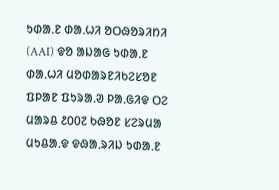ᱩᱰᱟᱹᱱ ᱰᱟᱹᱦᱤ ᱚᱛᱷᱚᱨᱤᱴᱤ (AAI) ᱫᱚ ᱟᱡᱟᱜ ᱩᱰᱟᱹᱱ ᱰᱟᱹᱦᱤ ᱢᱚᱰᱟᱨᱱᱤᱠᱮᱥᱚᱱ ᱯᱞᱟᱱ ᱯᱩᱨᱟᱹᱣ ᱞᱟᱹᱜᱤᱫ ᱛᱮ ᱢᱟᱨᱪ ᱒᱐᱐᱗ ᱠᱷᱚᱱ ᱥᱮᱨᱢᱟ ᱢᱩᱪᱟᱹᱫ ᱫᱷᱟᱹᱨᱤᱡ ᱩᱰᱟᱹᱱ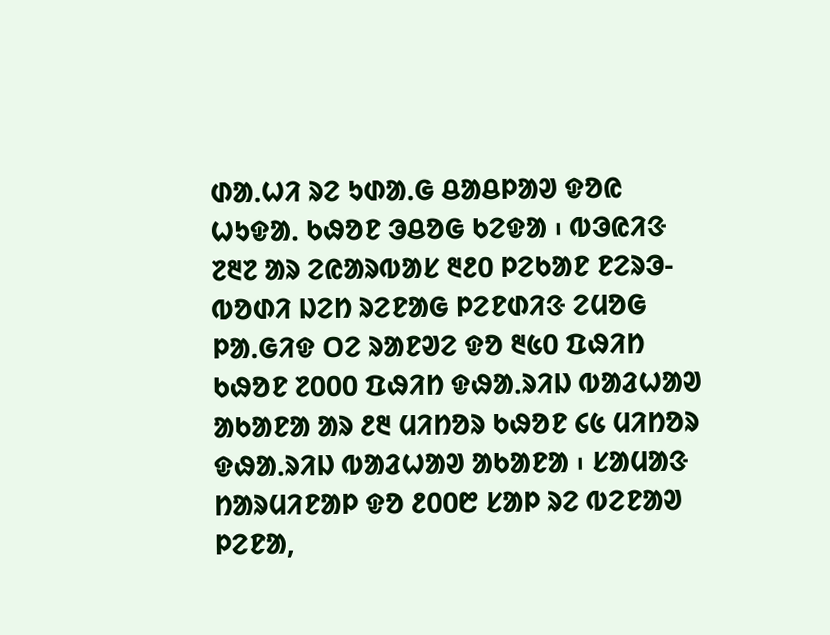ᱰᱟᱹᱦᱤ ᱨᱮ ᱩᱰᱟᱹᱜ ᱪᱟᱪᱞᱟᱣ ᱫᱚᱭ ᱦᱩᱫᱟᱹ ᱠᱷᱚᱱ ᱳᱪᱚᱜ ᱠᱮᱫᱟ ᱾ ᱵᱳᱭᱤᱝ ᱗᱓᱗ ᱟᱨ ᱮᱭᱟᱨᱵᱟᱥ ᱓᱒᱐ ᱞᱮᱠᱟᱱ ᱱᱮᱨᱳ-ᱵᱚᱰᱤ ᱡᱮᱴ ᱨᱮᱱᱟᱜ ᱞᱮᱱᱰᱤᱝ ᱮᱢᱚᱜ ᱞᱟᱹᱜᱤᱫ ᱛᱮ ᱨᱟᱱᱣᱮ ᱫᱚ ᱓᱕᱐ ᱯᱷᱤᱴ ᱠᱷᱚᱱ ᱗᱐᱐᱐ ᱯᱷᱤᱴ ᱫᱷᱟᱹᱨᱤᱡ ᱵᱟᱲᱦᱟᱣ ᱟᱠᱟᱱᱟ ᱟᱨ ᱒᱓ ᱢᱤᱴᱚᱨ ᱠᱷᱚᱱ ᱔᱕ ᱢᱤᱴᱚᱨ ᱫᱷᱟᱹᱨᱤᱡ ᱵᱟᱲᱦᱟᱣ ᱟᱠᱟᱱᱟ ᱾ ᱥᱟᱢᱟᱝ ᱴᱟᱨᱢᱤᱱᱟᱞ ᱫᱚ ᱒᱐᱐᱘ ᱥᱟᱞ ᱨᱮ ᱵᱮᱱᱟᱣ ᱞᱮᱱᱟ,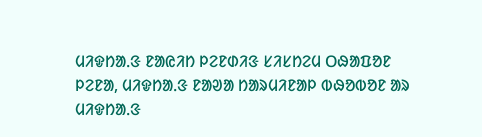ᱢᱤᱫᱴᱟᱹᱝ ᱱᱟᱭᱤᱴ ᱞᱮᱱᱰᱤᱝ ᱥᱤᱥᱴᱮᱢ ᱛᱷᱟᱯᱚᱱ ᱞᱮᱱᱟ, ᱢᱤᱫᱴᱟᱹᱝ ᱱᱟᱣᱟ ᱴᱟᱨᱢᱤᱱᱟᱞ ᱵᱷᱚᱵᱚᱱ ᱟᱨ ᱢᱤᱫᱴᱟᱹᱝ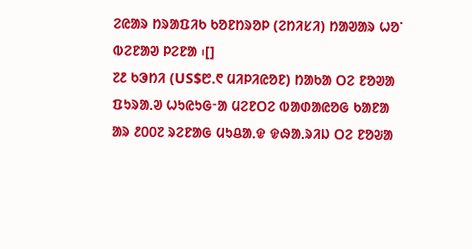ᱮᱭᱟᱨ ᱴᱨᱟᱯᱤᱠ ᱠᱚᱱᱴᱨᱚᱞ (ᱮᱴᱤᱥᱤ) ᱴᱟᱣᱟᱨ ᱦᱚᱸ ᱵᱮᱱᱟᱣ ᱞᱮᱱᱟ ᱾[]
᱗᱒ ᱠᱳᱴᱤ (US$᱘.᱖ ᱢᱤᱞᱤᱭᱚᱱ) ᱴᱟᱠᱟ ᱛᱮ ᱱᱚᱣᱟ ᱯᱩᱨᱟᱹᱣ ᱦᱩᱭᱩᱜᱼᱟ ᱢᱮᱱᱛᱮ ᱵᱟᱰᱟᱭᱚᱜ ᱠᱟᱱᱟ ᱟᱨ ᱒᱐᱐᱗ ᱨᱮᱱᱟᱜ ᱢᱩᱪᱟᱹᱫ ᱫᱷᱟᱹᱨᱤᱡ ᱛᱮ ᱱᱚᱶᱟ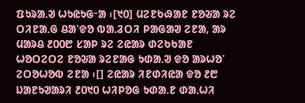ᱯᱩᱨᱟᱹᱣ ᱦᱩᱭᱩᱜᱼᱟ ᱾[᱑᱐] ᱢᱮᱱᱠᱷᱟᱱ ᱱᱚᱶᱟ ᱨᱮ ᱛᱤᱱᱟᱹᱜ ᱪᱟᱸᱫᱚ ᱵᱟᱹᱲᱛᱤ ᱞᱟᱜᱟᱣ ᱮᱱᱟ, ᱟᱨ ᱢᱟᱨᱪ ᱒᱐᱐᱘ ᱥᱟᱞ ᱨᱮ ᱮᱭᱟᱨ ᱰᱮᱠᱠᱟᱱ ᱦᱚᱛᱮᱛᱮ ᱱᱚᱶᱟ ᱨᱮᱱᱟᱜ ᱩᱰᱟᱹᱣ ᱫᱚ ᱟᱨᱦᱚᱸ ᱮᱛᱚᱦᱚᱵ ᱮᱱᱟ ᱾[] ᱮᱭᱟᱨ ᱤᱱᱰᱤᱭᱟ ᱫᱚ ᱒᱘ ᱡᱟᱱᱩᱣᱟᱨᱤ ᱒᱐᱑᱐ ᱦᱤᱞᱚᱜ ᱩᱰᱟᱹᱱ ᱰᱟᱹᱦᱤ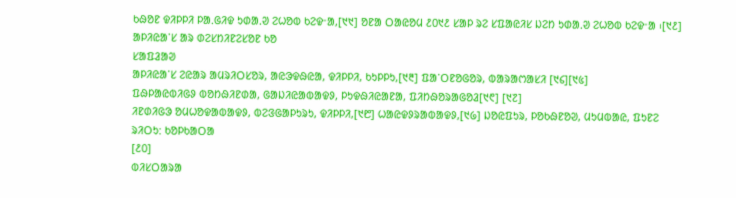ᱠᱷᱚᱱ ᱫᱤᱞᱞᱤ ᱞᱟᱹᱜᱤᱫ ᱩᱰᱟᱹᱣ ᱮᱦᱚᱵ ᱠᱮᱫᱼᱟ,[᱑᱑] ᱚᱱᱟ ᱛᱟᱭᱚᱢ ᱒᱐᱑᱒ ᱥᱟᱞ ᱨᱮ ᱥᱯᱟᱭᱤᱥ ᱡᱮᱴ ᱩᱰᱟᱹᱣ ᱮᱦᱚᱵ ᱠᱮᱫᱼᱟ ᱾[᱑᱒]
ᱟᱞᱤᱭᱟᱸᱥ ᱟᱨ ᱰᱮᱥᱴᱤᱱᱮᱥᱚᱱ ᱠᱚ
ᱥᱟᱯᱲᱟᱣ
ᱟᱞᱤᱭᱟᱸᱥ ᱮᱭᱟᱨ ᱟᱢᱨᱤᱛᱥᱚᱨ, ᱟᱭᱳᱫᱷᱭᱟ, ᱫᱤᱞᱞᱤ, ᱠᱩᱞᱞᱩ,[᱑᱓] ᱯᱟᱸᱛᱱᱚᱜᱚᱨ, ᱵᱟᱨᱟᱬᱟᱥᱤ [᱑᱔][᱑᱕]
ᱯᱷᱞᱟᱭᱵᱤᱜᱽ ᱵᱚᱴᱷᱤᱱᱰᱟ, ᱜᱟᱡᱤᱭᱟᱵᱟᱫᱽ, ᱞᱩᱫᱷᱤᱭᱟᱱᱟ, ᱯᱤᱴᱷᱚᱨᱟᱜᱚᱲ[᱑᱖] [᱑᱗]
ᱤᱱᱰᱤᱜᱳ ᱚᱢᱦᱚᱫᱟᱵᱟᱫᱽ, ᱵᱮᱝᱜᱟᱞᱩᱨᱩ, ᱫᱤᱞᱞᱤ,[᱑᱘] ᱦᱟᱭᱫᱽᱨᱟᱵᱟᱫᱽ,[᱑᱙] ᱡᱚᱭᱯᱩᱨ, ᱞᱚᱠᱷᱱᱚᱣ, ᱢᱩᱢᱵᱟᱭ, ᱯᱩᱱᱮ
ᱨᱤᱛᱩ: ᱠᱚᱞᱠᱟᱛᱟ
[᱒᱐]
ᱵᱤᱥᱛᱟᱨᱟ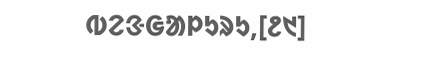ᱵᱮᱝᱜᱟᱞᱩᱨᱩ,[᱒᱑]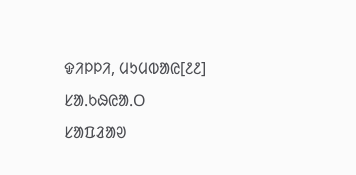ᱫᱤᱞᱞᱤ, ᱢᱩᱢᱵᱟᱭ[᱒᱒]
ᱥᱟᱹᱠᱷᱭᱟᱹᱛ
ᱥᱟᱯᱲᱟᱣ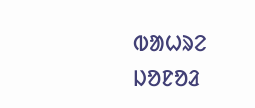ᱵᱟᱦᱨᱮ ᱡᱚᱱᱚᱲ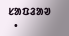ᱥᱟᱯᱲᱟᱣ
  •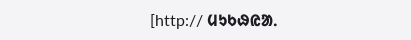[http:// ᱢᱩᱠᱷᱭᱟᱹ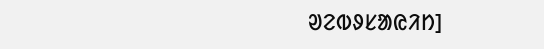ᱣᱮᱵᱽᱥᱟᱭᱤᱴ]